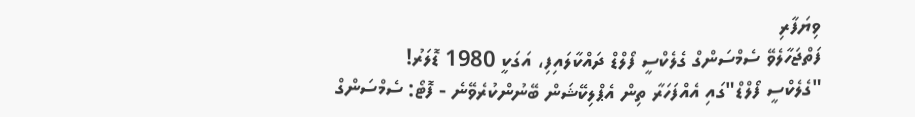ވިޔަފާރި
ފަތްޖަހާލެވޭ ސެމްސަންގް ގެލެކްސީ ފޯލްޑް ދައްކާލައިފި، އަގަކީ 1980 ޑޮލަރު!
"ގެލެކްސީ ފޯލްޑް"ގައި އެއްފަހަރާ ތިން އެޕްލިކޭޝަން ބޭނުންކުރެވޭނެ - ފޮޓޯ: ސެމްސަންގް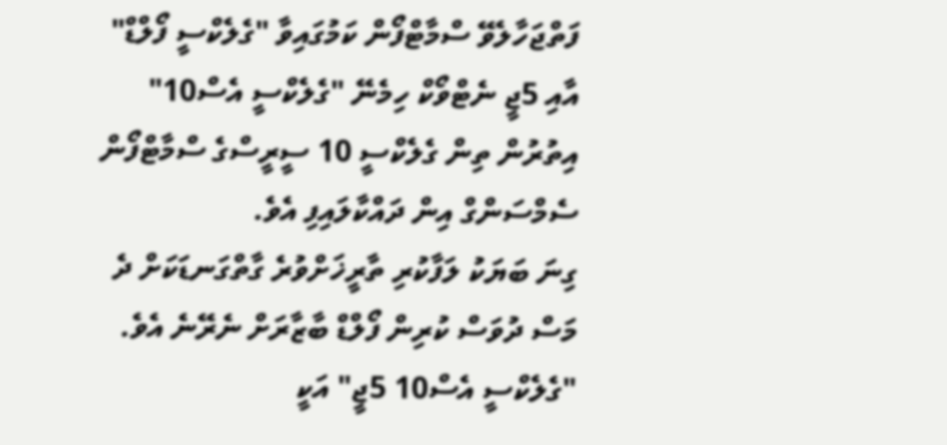ފަތްޖަހާލެވޭ ސްމާޓްފޯން ކަމުގައިވާ "ގެލެކްސީ ފޯލްޑް" އާއި 5ޖީ ނެޓްވޯކް ހިމެނޭ "ގެލެކްސީ އެސް10" އިތުރުން ތިން ގެލެކްސީ 10 ސީރީސްގެ ސްމާޓްފޯން ސެމްސަންގް އިން ދައްކާލައިފި އެވެ.
ގިނަ ބަޔަކު ލަފާކުރި ތާރީޚަށްވުރެ ގާތްގަނޑަކަށް ދެ މަސް ދުވަސް ކުރިން ފޯލްޑް ބާޒާރަށް ނެރޭނެ އެވެ.
"ގެލެކްސީ އެސް10 5ޖީ" އަކީ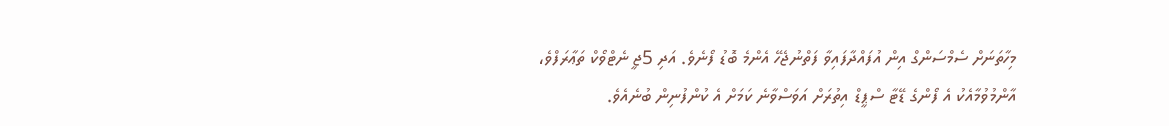މިހާތަނަށް ސެމްސަންގް އިން އުފައްދާފައިވާ ފަތްނުޖެހޭ އެންމެ ބޮޑު ފޯނެވެ. އަދި 5ޖީ ނެޓްވޯކް ތަޢާރަފްވެ، އާންމުވުމާއެކު އެ ފޯންގެ ޑޭޓާ ސްޕީޑް އިތުރަށް އަވަސްވާނެ ކަމަށް އެ ކުންފުނިން ބުނެއެވެ.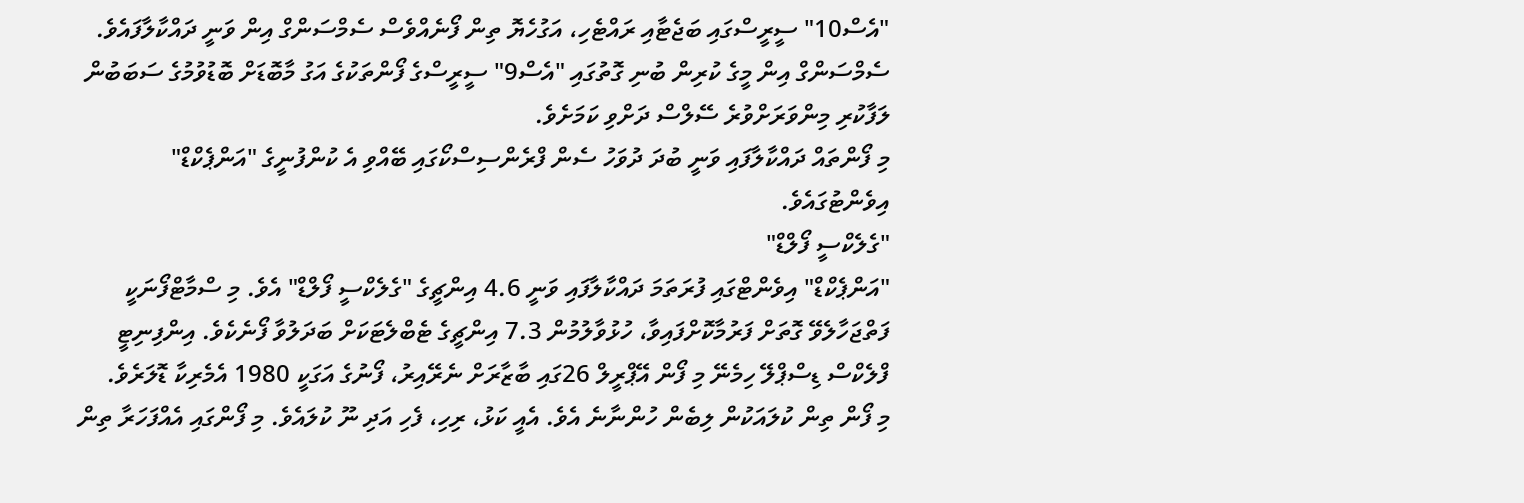"އެސް10" ސީރީސްގައި ބަޖެޓާއި ރައްޓެހި، އަގުހެޔޮ ތިން ފޯނެއްވެސް ސެމްސަންގް އިން ވަނީ ދައްކާލާފައެވެ.
ސެމްސަންގް އިން މީގެ ކުރިން ބުނި ގޮތުގައި "އެސް9" ސީރީސްގެ ފޯންތަކުގެ އަގު މާބޮޑަށް ބޮޑުވުމުގެ ސަބަބުން ލަފާކުރި މިންވަރަށްވުރެ ސޭލްސް ދަށްވި ކަމަށެވެ.
މި ފޯންތައް ދައްކާލާފައި ވަނީ ބުދަ ދުވަހު ސެން ފްރެންސިސްކޯގައި ބޭއްވި އެ ކުންފުނީގެ "އަންޕެކްޑް" އިވެންޓުގައެވެ.
"ގެލެކްސީ ފޯލްޑް"
"އަންޕެކްޑް" އިވެންޓްގައި ފުރަތަމަ ދައްކާލާފައި ވަނީ 4.6 އިންޗީގެ "ގެލެކްސީ ފޯލްޑް" އެވެ. މި ސްމާޓްފޯނަކީ ފަތްޖަހާލެވޭ ގޮތަށް ފަރުމާކޮށްފައިވާ، ހުޅުވާލުމުން 7.3 އިންޗީގެ ޓެބްލެޓަކަށް ބަދަލުވާ ފޯނެކެވެ. އިންފިނިޓީ ފްލެކްސް ޑިސްޕްލޭ ހިމެނޭ މި ފޯން އޭޕްރީލް 26ގައި ބާޒާރަށް ނެރޭއިރު، ފޯނުގެ އަގަކީ 1980 އެމެރިކާ ޑޮލަރެވެ.
މި ފޯން ތިން ކުލައަކުން ލިބެން ހުންނާނެ އެވެ. އެއީ ކަޅު، ރިހި، ފެހި އަދި ނޫ ކުލައެވެ. މި ފޯންގައި އެއްފަހަރާ ތިން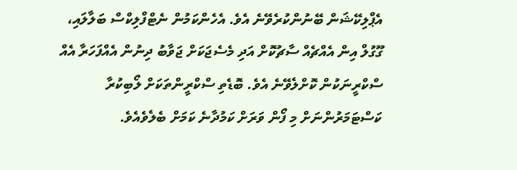އެޕްލިކޭޝަން ބޭނުންކުރެވޭނެ އެވެ. އެހެންކަމުން ނެޓްފްލިކްސް ބަލާލައި، ގޫގުލް އިން އެއްޗެއް ސާޗުކޮށް އަދި މެސެޖަކަށް ޖަވާބު ދިނުން އެއްފަހަރާ އެއް ސްކްރީނަކުން ކޮށްލެވޭނެ އެވެ. ބޮޑެތި ސްކްރީންތަކަށް ލޯބިކުރާ ކަސްޓަމަރުންނަށް މި ފޯން ވަރަށް ކަމުދާނެ ކަމަށް ބެލެވެއެވެ.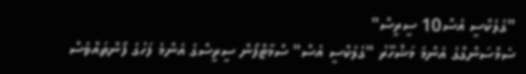"ގެލެކްސީ އެސް10 ސީރީސް"
ސެމްސަންގްގެ އެންމެ މަޝްހޫރު "ގެލެކްސީ އެސް" ސްމާޓްފޯން ސީރީސްގެ އެންމެ ފަހުގެ ފޯންތައްވެސް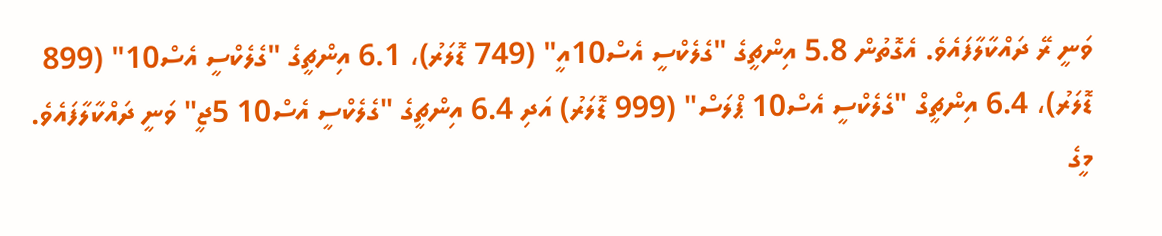ވަނީ ރޭ ދައްކާލާފައެވެ. އެގޮތުން 5.8 އިންޗީގެ "ގެލެކްސީ އެސް10އީ" (749 ޑޮލަރު)، 6.1 އިންޗީގެ "ގެލެކްސީ އެސް10" (899 ޑޮލަރު)، 6.4 އިންޗީގް "ގެލެކްސީ އެސް10 ޕްލަސް" (999 ޑޮލަރު) އަދި 6.4 އިންޗީގެ "ގެލެކްސީ އެސް10 5ޖީ" ވަނީ ދައްކާލާފައެވެ. މީގެ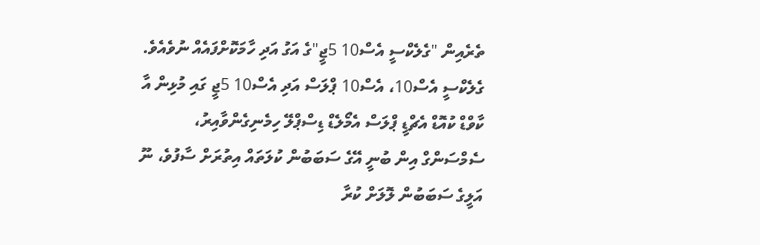ތެރެއިން "ގެލެކްސީ އެސް10 5ޖީ"ގެ އަގު އަދި ހާމަކޮށްފައެއް ނުވެއެވެ.
ގެލެކްސީ އެސް10، އެސް10 ޕްލަސް އަދި އެސް10 5ޖީ ގައި މުޅިން އާ ކާވްޑް ކުއޮޑް އެޗްޑީ ޕްލަސް އެމޯލެޑް ޑިސްޕްލޭ ހިމެނިގެންވާއިރު، ސެމްސަންގް އިން ބުނީ އޭގެ ސަބަބުން ކުލަތައް އިތުރަށް ސާފުވެ، ނޫ އަލީގެ ސަބަބުން ލޮލަށް ކުރާ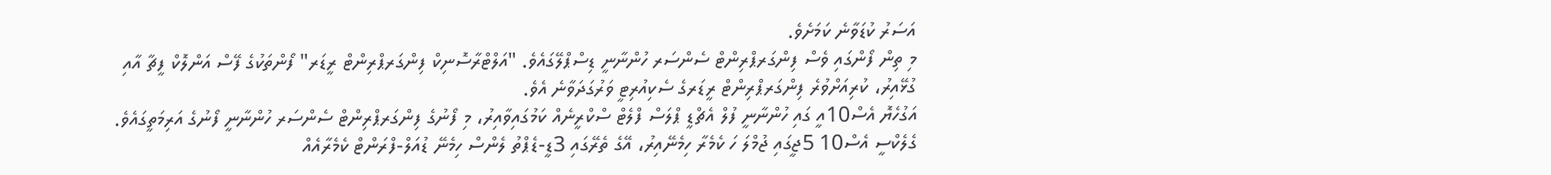އަސަރު ކުޑަވާނެ ކަމަށެވެ.
މި ތިން ފޯންގައި ވެސް ފިންގަރޕްރިންޓް ސެންސަރ ހުންނާނީ ޑިސްޕްލޭގައެވެ. "އަލްޓްރާސޮނިކް ފިންގަރޕްރިންޓް ރީޑަރ" ފޯންތަކުގެ ފޭސް އަންލޮކް ފީޗާ އާއި ގުޅޭއިރު، ކުރިއަށްވުރެ ފިންގަރޕްރިންޓް ރީޑަރގެ ސެކިއުރިޓީ ވަރުގަދަވާނެ އެވެ.
އަގުހެޔޮ އެސް10އީ ގައި ހުންނާނީ ފުލް އެޗްޑީ ޕްލަސް ފްލެޓް ސްކްރީނެއް ކަމުގައިވާއިރު، މި ފޯނުގެ ފިންގަރޕްރިންޓް ސެންސަރ ހުންނާނީ ފޯނުގެ އަރިމަތީގައެވެ.
ގެލެކްސީ އެސް10 5ޖީގައި ޖުމްލަ ހަ ކެމެރާ ހިމެނޭއިރު، އޭގެ ތެރޭގައި 3ޑީ-ޑެޕްތު ލެންސް ހިމެނޭ ޑުއަލް-ފްރަންޓް ކެމެރާއެއް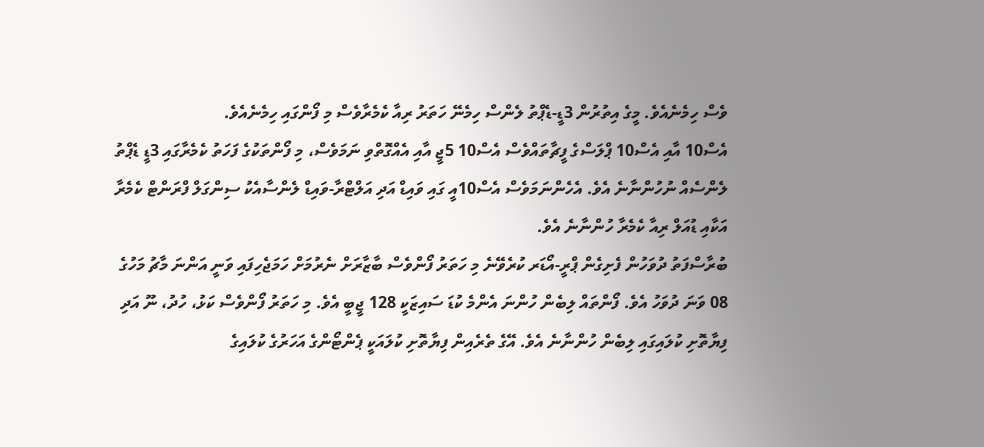ވެސް ހިމެނެއެވެ. މީގެ އިތުރުން 3ޑީ-ޑެޕްތު ލެންސް ހިމެނޭ ހަތަރު ރިއާ ކެމެރާވެސް މި ފޯންގައި ހިމެނެއެވެ.
އެސް10 އާއި އެސް10 ޕްލަސްގެ ފީޗާތައްވެސް އެސް10 5ޖީ އާއި އެއްގޮތްވި ނަމަވެސް، މި ފޯންތަކުގެ ފަހަތު ކެމެރާގައި 3ޑީ ޑެޕްތު ލެންސެއް ނުހުންނާނެ އެވެ. އެހެންނަމަވެސް އެސް10އީ ގައި ވައިޑް އަދި އަލްޓްރާ-ވައިޑް ލެންސާއެކު ސިންގަލް ފްރަންޓް ކެމެރާ އަކާއި ޑުއަލް ރިއާ ކެމެރާ ހުންނާނެ އެވެ.
ބުރާސްފަތު ދުވަހުން ފެށިގެން ޕްރީ-އޯޑަރ ކުރެވޭނެ މި ހަތަރު ފޯންވެސް ބާޒާރަށް ނެރުމަށް ހަމަޖެހިފައި ވަނީ އަންނަ މާޗު މަހުގެ 08 ވަނަ ދުވަހު އެވެ. ފޯންތައް ލިބެން ހުންނަ އެންމެ ކުޑަ ސައިޒަކީ 128 ޖީބީ އެވެ. މި ހަތަރު ފޯންވެސް ކަޅު، ހުދު، ނޫ އަދި ފިޔާތޮށި ކުލައިގައި ލިބެން ހުންނާނެ އެވެ. އޭގެ ތެރެއިން ފިޔާތޮށި ކުލައަކީ ޕެންޓޯންގެ އަހަރުގެ ކުލައިގެ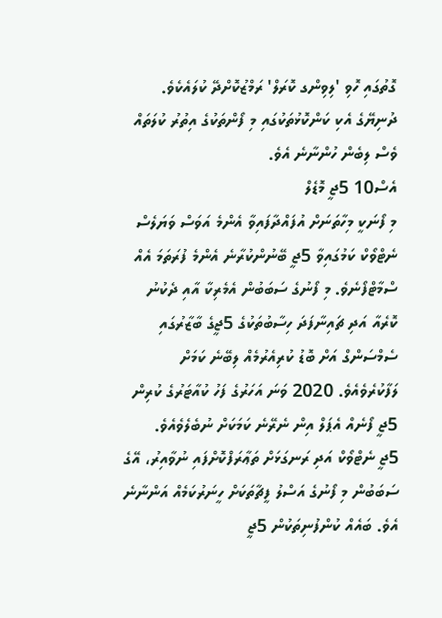ގޮތުގައި ހޮވި 'ލިވިންގ ކޮރަލް' ރަމްޒުކޮށްދޭ ކުލައެކެވެ. ދުނިޔޭގެ އެކި ކަންކޮޅުތަކުގައި މި ފޯންތަކުގެ އިތުރު ކުލަތައް ވެސް ލިބެން ހުންނާނެ އެވެ.
އެސް10 5ޖީ މޮޑެލް
މި ފޯނަކީ މިހާތަނަށް އުފައްދާފައިވާ އެންމެ އަވަސް ވަޔަލެސް ނެޓްވޯކް ކަމުގައިވާ 5ޖީ ބޭނުންކުރާނެ އެންމެ ފުރަތަމަ އެއް ސްމާޓްފޯނެވެ. މި ފޯނުގެ ސަބަބުން އެމެރިކާ އާއި ދެކުނު ކޮރެއާ އަދި ޗައިނާފަދަ ހިސާބުތަކުގެ 5ޖީގެ ބާޒާރުގައި ސެމްސަންގް އަށް ބޮޑު ކުރިއެރުމެއް ލިބޭނެ ކަމަށް ލަފާކުރެވެއެވެ. 2020 ވަނަ އަހަރުގެ ފަހު ކުއާޓަރުގެ ކުރިން 5ޖީ ފޯނެއް އެޕަލް އިން ނެރޭނެ ކަމަކަށް ނުބެލެވެއެވެ.
5ޖީ ނެޓްވޯކް އަދި ރަނގަޅަށް ތަޢާރަފްކޮށްފައި ނުވާއިރު، އޭގެ ސަބަބުން މި ފޯނުގެ އަސްލު ފީޗާތަކަށް ހީނަރުކަމެއް އަންނާނެ އެވެ. ބައެއް ކުންފުނިތަކުން 5ޖީ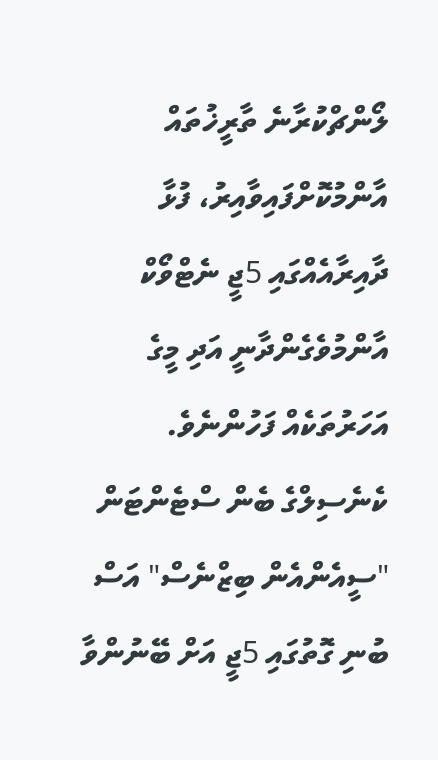ލޯންޗްކުރާނެ ތާރީޚުތައް އާންމުކޮށްފައިވާއިރު، ފުޅާ ދާއިރާއެއްގައި 5ޖީ ނެޓްވޯކް އާންމުވެގެންދާނީ އަދި މީގެ އަހަރުތަކެއް ފަހުންނެވެ.
ކެނެސިލްގެ ބެން ސްޓެންޓަން "ސީއެންއެން ބިޒްނެސް" އަސް ބުނި ގޮތުގައި 5ޖީ އަށް ބޭނުންވާ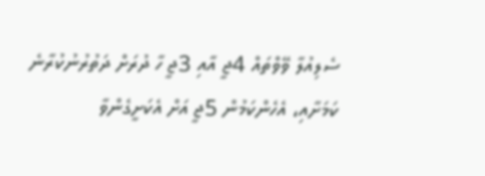ސެލިއުލާ ވޭވްތައް 4ޖީ އާއި 3ޖީ ހާ ދުރަށް ދަތުރުނުކުރާނެ ކަމަށާއި، އެހެންކަމުން 5ޖީ އަށް އެކަށީގެންވާ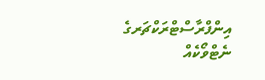އިންފްރާސްޓްރަކްޗަރގެ ނެޓްވޯކެއް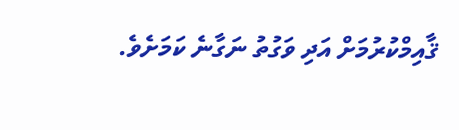ޤާއިމްކުރުމަށް އަދި ވަގުތު ނަގާނެ ކަމަށެވެ.